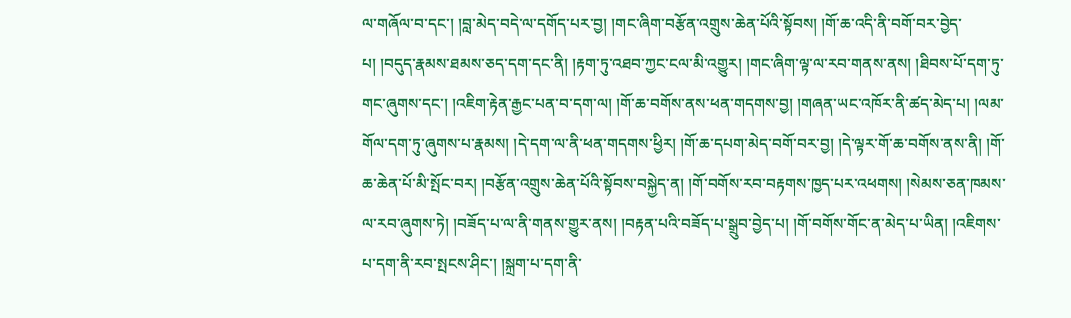ལ་གཞོལ་བ་དང་། །བླ་མེད་བདེ་ལ་དགོད་པར་བྱ། །གང་ཞིག་བརྩོན་འགྲུས་ཆེན་པོའི་སྟོབས། །གོ་ཆ་འདི་ནི་བགོ་བར་བྱེད་པ། །བདུད་རྣམས་ཐམས་ཅད་དག་དང་ནི། །རྟག་ཏུ་འཐབ་ཀྱང་ངལ་མི་འགྱུར། །གང་ཞིག་ལྟ་ལ་རབ་གནས་ནས། །ཐིབས་པོ་དག་ཏུ་གང་ཞུགས་དང་། །འཇིག་རྟེན་རྒྱང་པན་བ་དག་ལ། །གོ་ཆ་བགོས་ནས་ཕན་གདགས་བྱ། །གཞན་ཡང་འཁོར་ནི་ཚད་མེད་པ། །ལམ་གོལ་དག་ཏུ་ཞུགས་པ་རྣམས། །དེ་དག་ལ་ནི་ཕན་གདགས་ཕྱིར། །གོ་ཆ་དཔག་མེད་བགོ་བར་བྱ། །དེ་ལྟར་གོ་ཆ་བགོས་ནས་ནི། །གོ་ཆ་ཆེན་པོ་མི་སྤོང་བར། །བརྩོན་འགྲུས་ཆེན་པོའི་སྟོབས་བསྐྱེད་ན། །གོ་བགོས་རབ་བརྟགས་ཁྱད་པར་འཕགས། །སེམས་ཅན་ཁམས་ལ་རབ་ཞུགས་ཏེ། །བཟོད་པ་ལ་ནི་གནས་གྱུར་ནས། །བརྟན་པའི་བཟོད་པ་སྒྲུབ་བྱེད་པ། །གོ་བགོས་གོང་ན་མེད་པ་ཡིན། །འཇིགས་པ་དག་ནི་རབ་སྤངས་ཤིང་། །སྐྲག་པ་དག་ནི་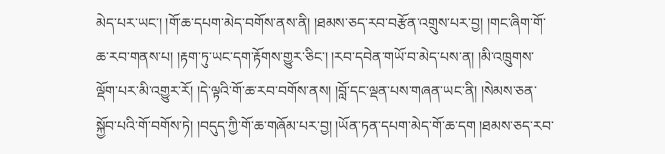མེད་པར་ཡང་། །གོ་ཆ་དཔག་མེད་བགོས་ནས་ནི། །ཐམས་ཅད་རབ་བརྩོན་འགྲུས་པར་བྱ། །གང་ཞིག་གོ་ཆ་རབ་གནས་པ། །རྟག་ཏུ་ཡང་དག་རྟོགས་གྱུར་ཅིང་། །རབ་དབེན་གཡོ་བ་མེད་པས་ན། །མི་འཁྲུགས་ལྡོག་པར་མི་འགྱུར་རོ། །དེ་ལྟའི་གོ་ཆ་རབ་བགོས་ནས། །བློ་དང་ལྡན་པས་གཞན་ཡང་ནི། །སེམས་ཅན་སྐྱོབ་པའི་གོ་བགོས་ཏེ། །བདུད་ཀྱི་གོ་ཆ་གཞོམ་པར་བྱ། །ཡོན་ཏན་དཔག་མེད་གོ་ཆ་དག །ཐམས་ཅད་རབ་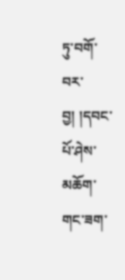ཏུ་བགོ་བར་བྱ། །དབང་པོ་ཤེས་མཆོག་གང་ཟག་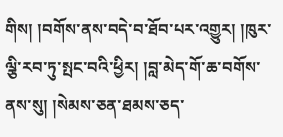གིས། །བགོས་ནས་བདེ་བ་ཐོབ་པར་འགྱུར། །ཁུར་ལྕི་རབ་ཏུ་སྤང་བའི་ཕྱིར། །བླ་མེད་གོ་ཆ་བགོས་ནས་སུ། །སེམས་ཅན་ཐམས་ཅད་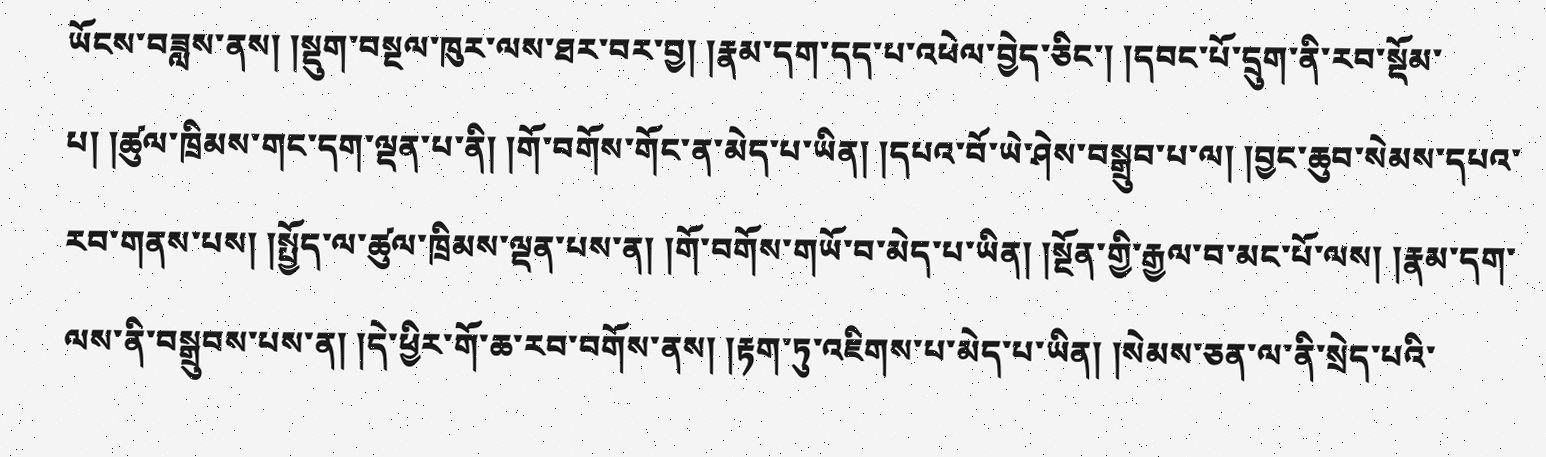ཡོངས་བཟླས་ནས། །སྡུག་བསྔལ་ཁུར་ལས་ཐར་བར་བྱ། །རྣམ་དག་དད་པ་འཕེལ་བྱེད་ཅིང་། །དབང་པོ་དྲུག་ནི་རབ་སྡོམ་པ། །ཚུལ་ཁྲིམས་གང་དག་ལྡན་པ་ནི། །གོ་བགོས་གོང་ན་མེད་པ་ཡིན། །དཔའ་བོ་ཡེ་ཤེས་བསྒྲུབ་པ་ལ། །བྱང་ཆུབ་སེམས་དཔའ་རབ་གནས་པས། །སྤྱོད་ལ་ཚུལ་ཁྲིམས་ལྡན་པས་ན། །གོ་བགོས་གཡོ་བ་མེད་པ་ཡིན། །སྔོན་གྱི་རྒྱལ་བ་མང་པོ་ལས། །རྣམ་དག་ལས་ནི་བསྒྲུབས་པས་ན། །དེ་ཕྱིར་གོ་ཆ་རབ་བགོས་ནས། །རྟག་ཏུ་འཇིགས་པ་མེད་པ་ཡིན། །སེམས་ཅན་ལ་ནི་སྲེད་པའི་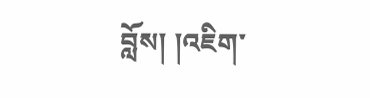བློས། །འཇིག་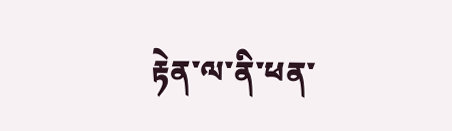རྟེན་ལ་ནི་ཕན་